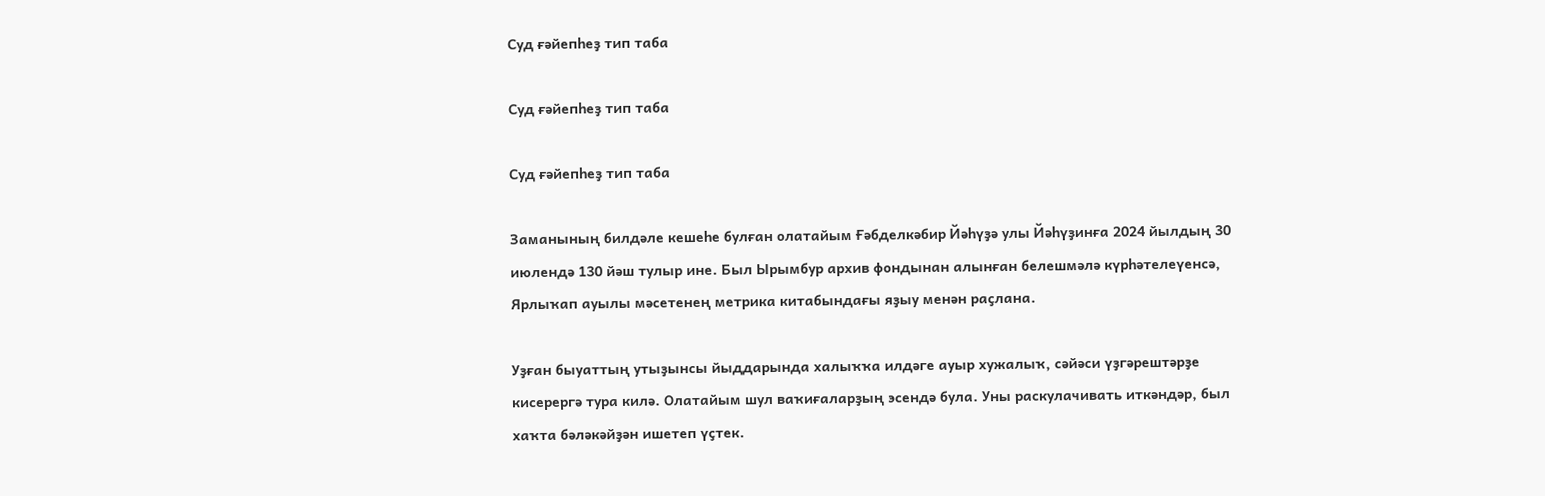Суд ғәйепһеҙ тип таба

Суд ғәйепһеҙ тип таба

Суд ғәйепһеҙ тип таба

Заманының билдәле кешеһе булған олатайым Ғәбделкәбир Йәһүҙә улы Йәһүҙинға 2024 йылдың 30 июлендә 130 йәш тулыр ине. Был Ырымбур архив фондынан алынған белешмәлә күрһәтелеүенсә, Ярлыҡап ауылы мәсетенең метрика китабындағы яҙыу менән раҫлана.

Уҙған быуаттың утыҙынсы йыддарында халыҡҡа илдәге ауыр хужалыҡ, сәйәси үҙгәрештәрҙе кисерергә тура килә. Олатайым шул ваҡиғаларҙың эсендә була. Уны раскулачивать иткәндәр, был хаҡта бәләкәйҙән ишетеп үҫтек.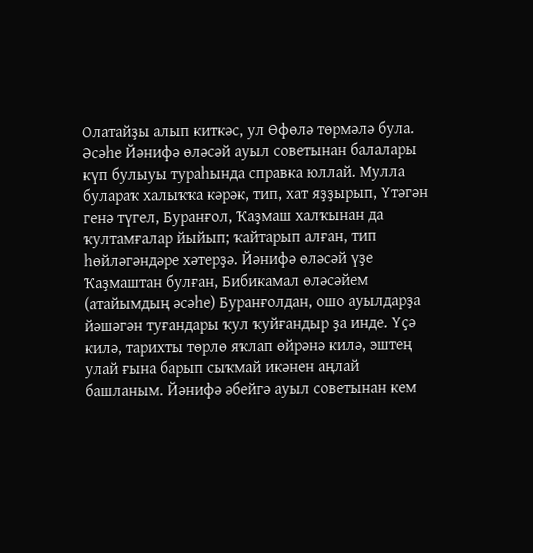Олатайҙы алып киткәс, ул Өфөлә төрмәлә була. Әсәһе Йәнифә өләсәй ауыл советынан балалары күп булыуы тураһында справка юллай. Мулла булараҡ халыҡҡа кәрәк, тип, хат яҙҙырып, Үтәгән генә түгел, Буранғол, Ҡаҙмаш халҡынан да ҡултамғалар йыйып; ҡайтарып алған, тип һөйләгәндәре хәтерҙә. Йәнифә өләсәй үҙе Ҡаҙмаштан булған, Бибикамал өләсәйем (атайымдың әсәһе) Буранғолдан, ошо ауылдарҙа йәшәгән туғандары ҡул ҡуйғандыр ҙа инде. Үҫә килә, тарихты төрлө яҡлап өйрәнә килә, эштең улай ғына барып сыҡмай икәнен аңлай башланым. Йәнифә әбейгә ауыл советынан кем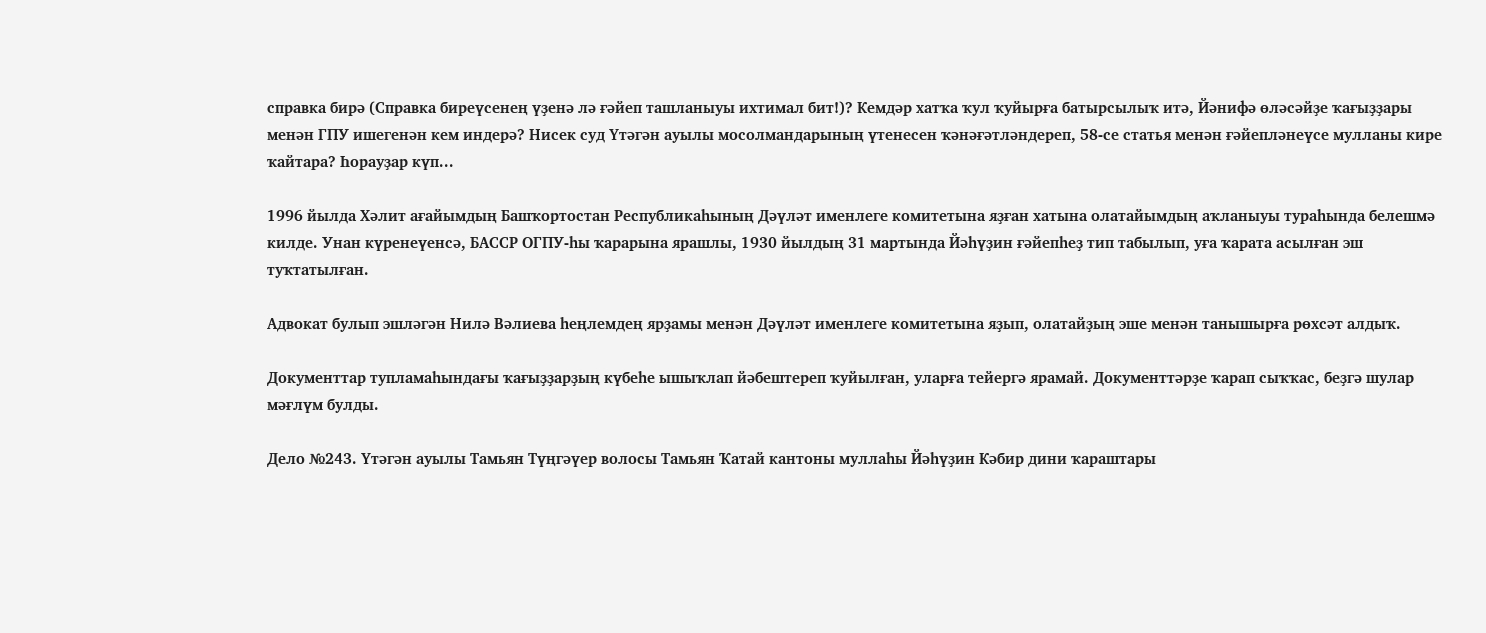справка бирә (Справка биреүсенең үҙенә лә ғәйеп ташланыуы ихтимал бит!)? Кемдәр хатҡа ҡул ҡуйырға батырсылыҡ итә, Йәнифә өләсәйҙе ҡағыҙҙары менән ГПУ ишегенән кем индерә? Нисек суд Үтәгән ауылы мосолмандарының үтенесен ҡәнәғәтләндереп, 58-се статья менән ғәйепләнеүсе мулланы кире ҡайтара? Һорауҙар күп...

1996 йылда Хәлит ағайымдың Башҡортостан Республикаһының Дәүләт именлеге комитетына яҙған хатына олатайымдың аҡланыуы тураһында белешмә килде. Унан күренеүенсә, БАССР ОГПУ-һы ҡарарына ярашлы, 1930 йылдың 31 мартында Йәһүҙин ғәйепһеҙ тип табылып, уға ҡарата асылған эш туҡтатылған.

Адвокат булып эшләгән Нилә Вәлиева һеңлемдең ярҙамы менән Дәүләт именлеге комитетына яҙып, олатайҙың эше менән танышырға рөхсәт алдыҡ.

Документтар тупламаһындағы ҡағыҙҙарҙың күбеһе ышыҡлап йәбештереп ҡуйылған, уларға тейергә ярамай. Документтәрҙе ҡарап сыҡҡас, беҙгә шулар мәғлүм булды.

Дело №243. Үтәгән ауылы Тамьян Түңгәүер волосы Тамьян Ҡатай кантоны муллаһы Йәһүҙин Кәбир дини ҡараштары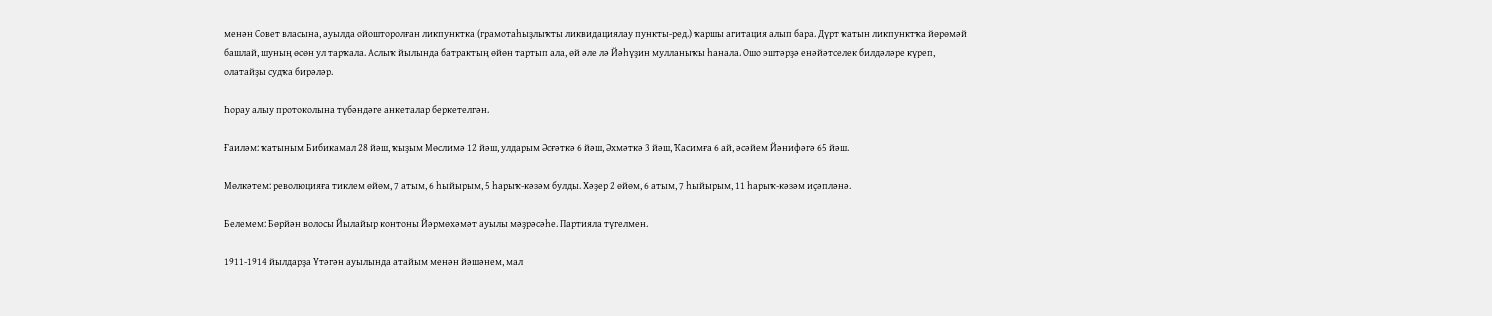менән Совет власына, ауылда ойошторолған ликпунктка (грамотаһыҙлыҡты ликвидациялау пункты-ред.) ҡаршы агитация алып бара. Дүрт ҡатын ликпунктҡа йөрөмәй башлай, шуның өсөн ул тарҡала. Аслыҡ йылында батрактың өйөн тартып ала, өй әле лә Йәһүҙин мулланыҡы һанала. Ошо эштәрҙә енәйәтселек билдәләре күреп, олатайҙы судҡа бирәләр.

Һорау алыу протоколына түбәндәге анкеталар беркетелгән.

Ғаиләм: ҡатыным Бибикамал 28 йәш, ҡыҙым Мөслимә 12 йәш, улдарым Әсғәткә 6 йәш, Әхмәткә 3 йәш, Ҡасимға 6 ай, әсәйем Йәнифәгә 65 йәш.

Мөлкәтем: революцияға тиклем өйөм, 7 атым, 6 һыйырым, 5 һарыҡ-кәзәм булды. Хәҙер 2 өйөм, 6 атым, 7 һыйырым, 11 һарыҡ-кәзәм иҫәпләнә.

Белемем: Бөрйән волосы Йылайыр контоны Йәрмөхәмәт ауылы мәҙрәсәһе. Партияла түгелмен.

1911-1914 йылдарҙа Үтәгән ауылында атайым менән йәшәнем, мал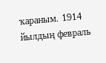ҡараным. 1914 йылдың февраль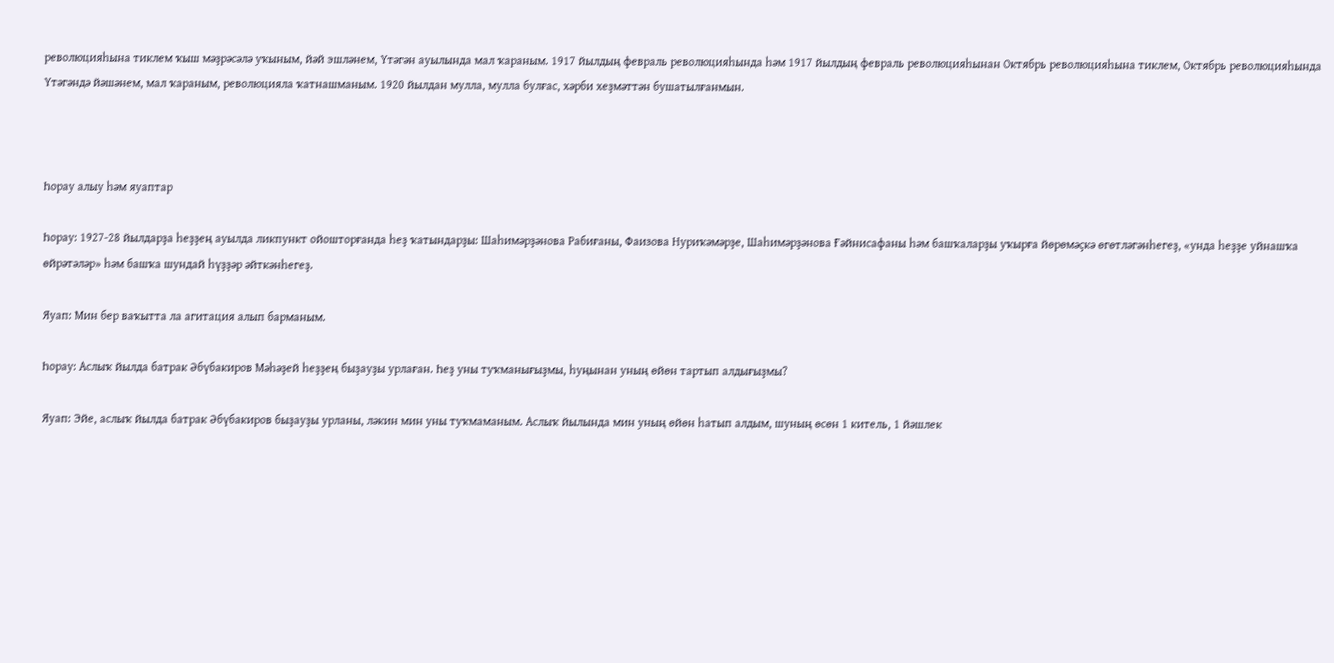революцияһына тиклем ҡыш мәҙрәсәлә уҡыным, йәй эшләнем, Үтәгән ауылында мал ҡараным. 1917 йылдың февраль революцияһында һәм 1917 йылдың февраль революцияһынан Октябрь революцияһына тиклем, Октябрь революцияһында Үтәгәндә йәшәнем, мал ҡараным, революцияла ҡатнашманым. 1920 йылдан мулла, мулла булғас, хәрби хеҙмәттән бушатылғанмын.



Һорау алыу һәм яуаптар

Һорау: 1927-28 йылдарҙа һеҙҙең ауылда ликпункт ойошторғанда һеҙ ҡатындарҙы: Шаһимәрҙәнова Рабиғаны, Фаизова Нуриҡәмәрҙе, Шаһимәрҙәнова Ғәйнисафаны һәм башҡаларҙы уҡырға йөрөмәҫкә өгөтләгәнһегеҙ, «унда һеҙҙе уйнашҡа өйрәтәләр» һәм башҡа шундай һүҙҙәр әйткәнһегеҙ.

Яуап: Мин бер ваҡытта ла агитация алып барманым.

Һорау: Аслыҡ йылда батрак Әбүбакиров Мәһәҙей һеҙҙең быҙауҙы урлаған. Һеҙ уны туҡманығыҙмы, һуңынан уның өйөн тартып алдығыҙмы?

Яуап: Эйе, аслыҡ йылда батрак Әбүбакиров быҙауҙы урланы, ләкин мин уны туҡмаманым. Аслыҡ йылында мин уның өйөн һатып алдым, шуның өсөн 1 китель, 1 йәшлек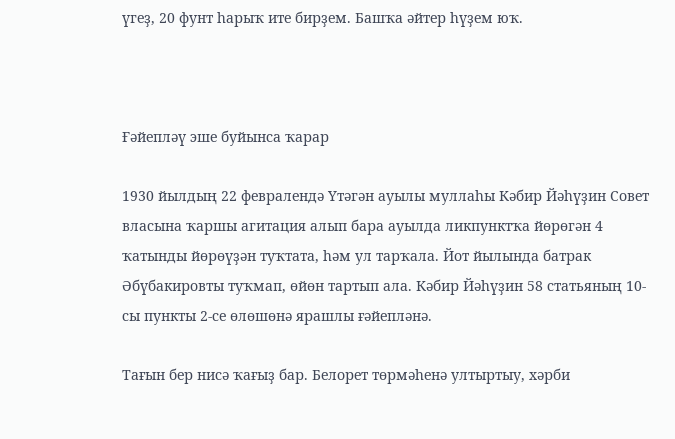үгеҙ, 20 фунт һарыҡ ите бирҙем. Башҡа әйтер һүҙем юҡ.



Ғәйепләү эше буйынса ҡарар

1930 йылдың 22 февралендә Үтәгән ауылы муллаһы Кәбир Йәһүҙин Совет власына ҡаршы агитация алып бара ауылда ликпунктҡа йөрөгән 4 ҡатынды йөрөүҙән туҡтата, һәм ул тарҡала. Йот йылында батрак Әбүбакировты туҡмап, өйөн тартып ала. Кәбир Йәһүҙин 58 статьяның 10-сы пункты 2-се өлөшөнә ярашлы ғәйепләнә.

Тағын бер нисә ҡағыҙ бар. Белорет төрмәһенә ултыртыу, хәрби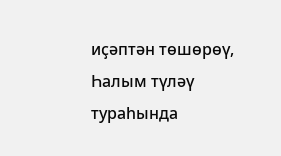иҫәптән төшөрөү, Һалым түләү тураһында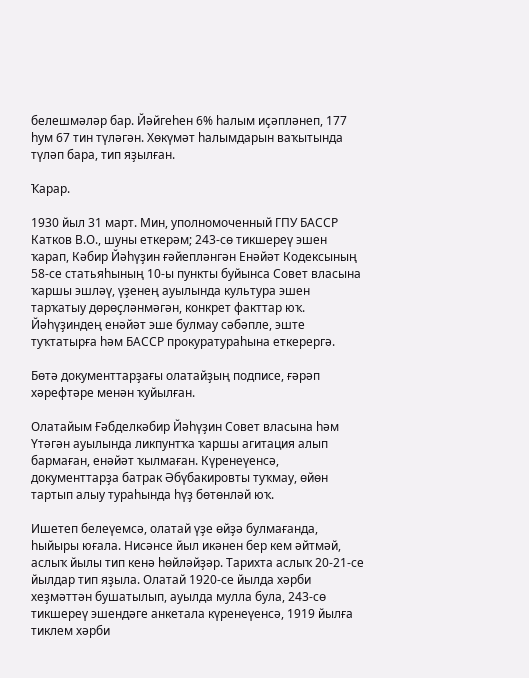белешмәләр бар. Йәйгеһен 6% һалым иҫәпләнеп, 177 һум 67 тин түләгән. Хөкүмәт һалымдарын ваҡытында түләп бара, тип яҙылған.

Ҡарар.

1930 йыл 31 март. Мин, уполномоченный ГПУ БАССР Катков В.О., шуны еткерәм; 243-сө тикшереү эшен ҡарап, Кәбир Йәһүҙин ғәйепләнгән Енәйәт Кодексының 58-се статьяһының 10-ы пункты буйынса Совет власына ҡаршы эшләү, үҙенең ауылында культура эшен тарҡатыу дөрөҫләнмәгән, конкрет факттар юҡ. Йәһүҙиндең енәйәт эше булмау сәбәпле, эште туҡтатырға һәм БАССР прокуратураһына еткерергә.

Бөтә документтарҙағы олатайҙың подписе, ғәрәп хәрефтәре менән ҡуйылған.

Олатайым Ғәбделкәбир Йәһүҙин Совет власына һәм Үтәгән ауылында ликпунтҡа ҡаршы агитация алып бармаған, енәйәт ҡылмаған. Күренеүенсә, документтарҙа батрак Әбүбакировты туҡмау, өйөн тартып алыу тураһында һүҙ бөтөнләй юҡ.

Ишетеп белеүемсә, олатай үҙе өйҙә булмағанда, һыйыры юғала. Нисәнсе йыл икәнен бер кем әйтмәй, аслыҡ йылы тип кенә һөйләйҙәр. Тарихта аслыҡ 20-21-се йылдар тип яҙыла. Олатай 1920-се йылда хәрби хеҙмәттән бушатылып, ауылда мулла була, 243-сө тикшереү эшендәге анкетала күренеүенсә, 1919 йылға тиклем хәрби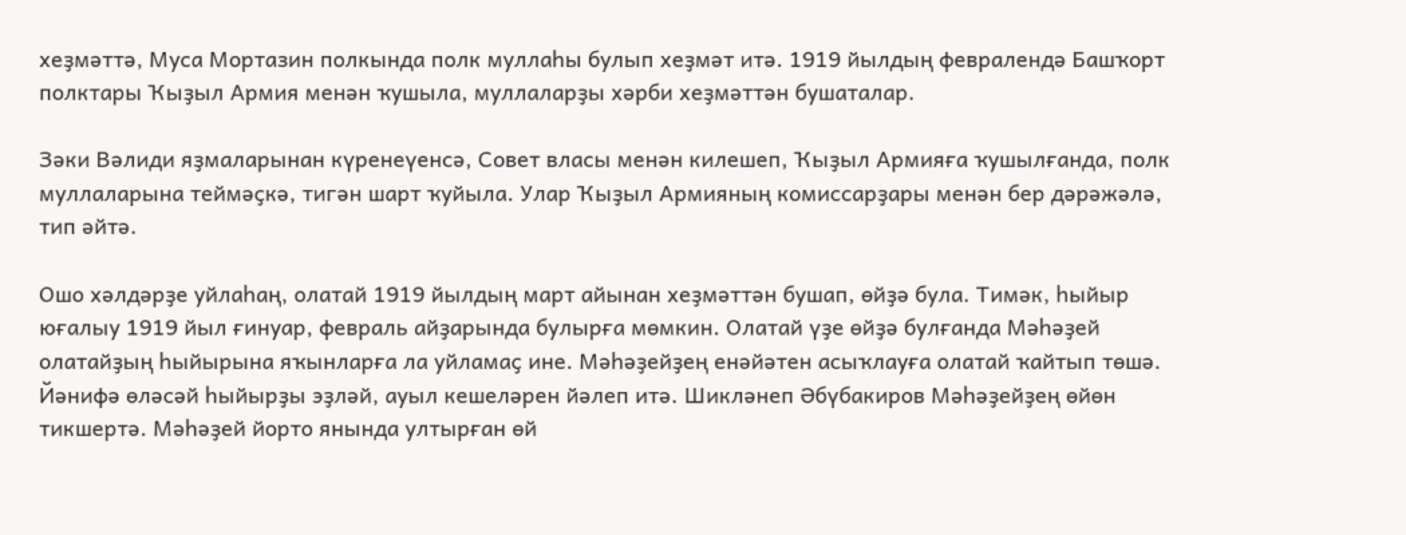хеҙмәттә, Муса Мортазин полкында полк муллаһы булып хеҙмәт итә. 1919 йылдың февралендә Башҡорт полктары Ҡыҙыл Армия менән ҡушыла, муллаларҙы хәрби хеҙмәттән бушаталар.

Зәки Вәлиди яҙмаларынан күренеүенсә, Совет власы менән килешеп, Ҡыҙыл Армияға ҡушылғанда, полк муллаларына теймәҫкә, тигән шарт ҡуйыла. Улар Ҡыҙыл Армияның комиссарҙары менән бер дәрәжәлә, тип әйтә.

Ошо хәлдәрҙе уйлаһаң, олатай 1919 йылдың март айынан хеҙмәттән бушап, өйҙә була. Тимәк, һыйыр юғалыу 1919 йыл ғинуар, февраль айҙарында булырға мөмкин. Олатай үҙе өйҙә булғанда Мәһәҙей олатайҙың һыйырына яҡынларға ла уйламаҫ ине. Мәһәҙейҙең енәйәтен асыҡлауға олатай ҡайтып төшә. Йәнифә өләсәй һыйырҙы эҙләй, ауыл кешеләрен йәлеп итә. Шикләнеп Әбүбакиров Мәһәҙейҙең өйөн тикшертә. Мәһәҙей йорто янында ултырған өй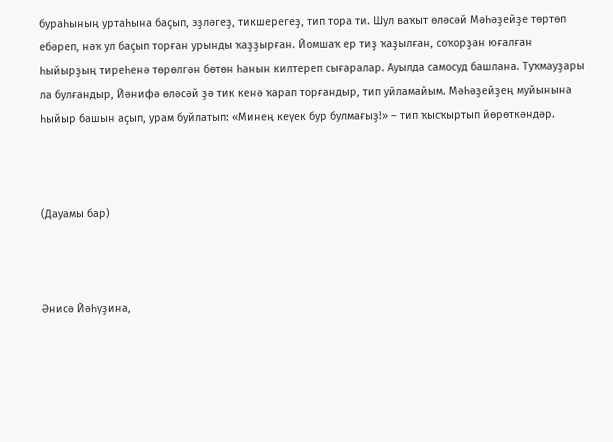бураһының уртаһына баҫып, эҙләгеҙ, тикшерегеҙ, тип тора ти. Шул ваҡыт өләсәй Мәһәҙейҙе төртөп ебәреп, нәҡ ул баҫып торған урынды ҡаҙҙырған. Йомшаҡ ер тиҙ ҡаҙылған, соҡорҙан юғалған һыйырҙың тиреһенә төрөлгән бөтөн һанын килтереп сығаралар. Ауылда самосуд башлана. Туҡмауҙары ла булғандыр, Йәнифә өләсәй ҙә тик кенә ҡарап торғандыр, тип уйламайым. Мәһәҙейҙең муйынына һыйыр башын аҫып, урам буйлатып: «Минең кеүек бур булмағыҙ!» – тип ҡысҡыртып йөрөткәндәр.



(Дауамы бар)



Әнисә Йәһүҙина,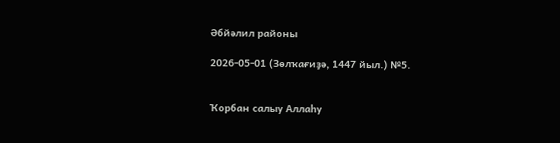Әбйәлил районы

2026-05-01 (Зөлҡағиҙә, 1447 йыл.) №5.


Ҡорбан салыу Аллаһу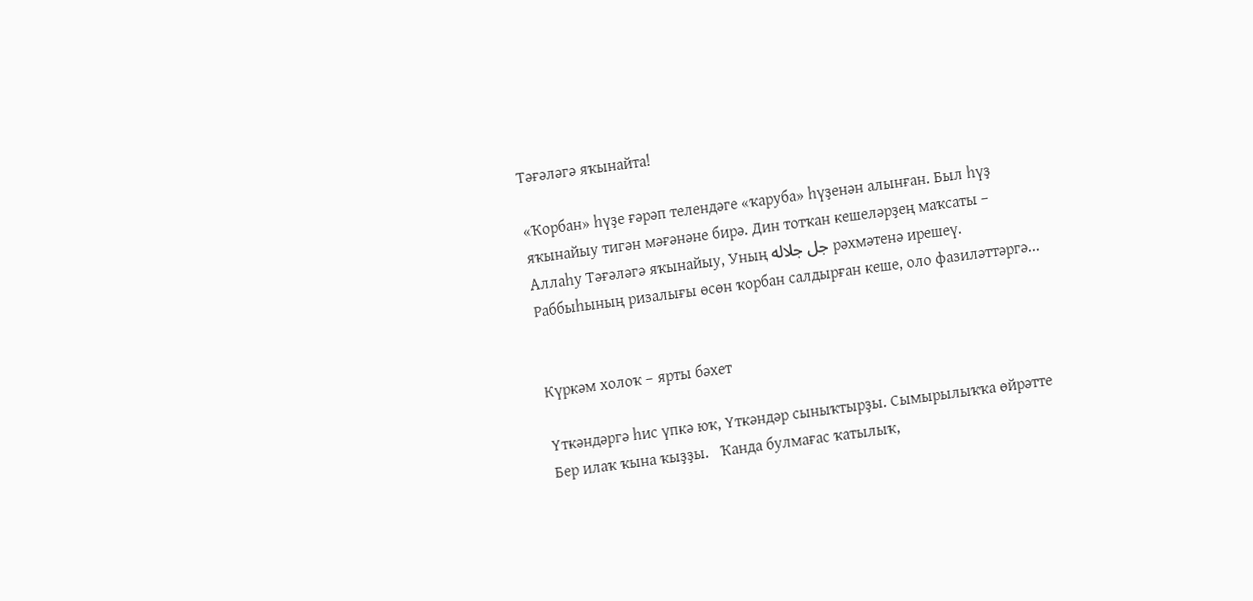Тәғәләгә яҡынайта!

«Ҡорбан» һүҙе ғәрәп телендәге «ҡаруба» һүҙенән алынған. Был һүҙ яҡынайыу тигән мәғәнәне бирә. Дин тотҡан кешеләрҙең маҡсаты – Аллаһу Тәғәләгә яҡынайыу, Уның جل جلاله рәхмәтенә ирешеү.   Раббыһының ризалығы өсөн ҡорбан салдырған кеше, оло фазиләттәргә...


Күркәм холоҡ – ярты бәхет

Үткәндәргә һис үпкә юҡ, Үткәндәр сыныҡтырҙы. Сымырылыҡҡа өйрәтте Бер илаҡ ҡына ҡыҙҙы.   Ҡанда булмағас ҡатылыҡ,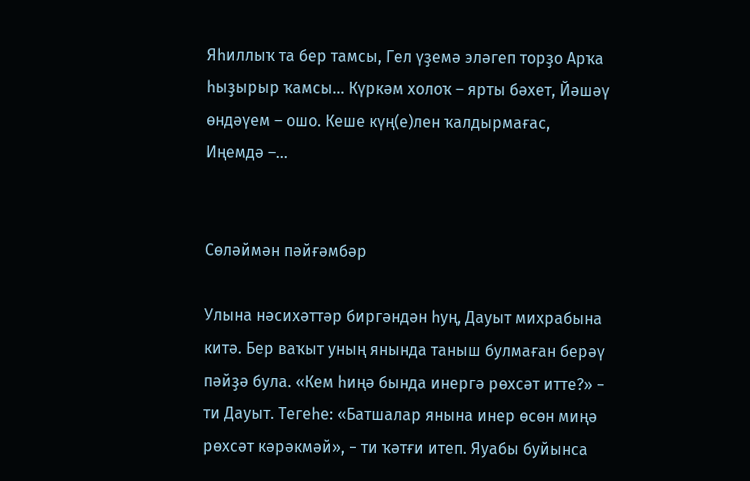Яһиллыҡ та бер тамсы, Гел үҙемә эләгеп торҙо Арҡа һыҙырыр ҡамсы... Күркәм холоҡ – ярты бәхет, Йәшәү өндәүем – ошо. Кеше күң(е)лен ҡалдырмағас, Иңемдә –...


Сөләймән пәйғәмбәр

Улына нәсихәттәр биргәндән һуң, Дауыт михрабына китә. Бер ваҡыт уның янында таныш булмаған берәү пәйҙә була. «Кем һиңә бында инергә рөхсәт итте?» − ти Дауыт. Тегеһе: «Батшалар янына инер өсөн миңә рөхсәт кәрәкмәй», − ти ҡәтғи итеп. Яуабы буйынса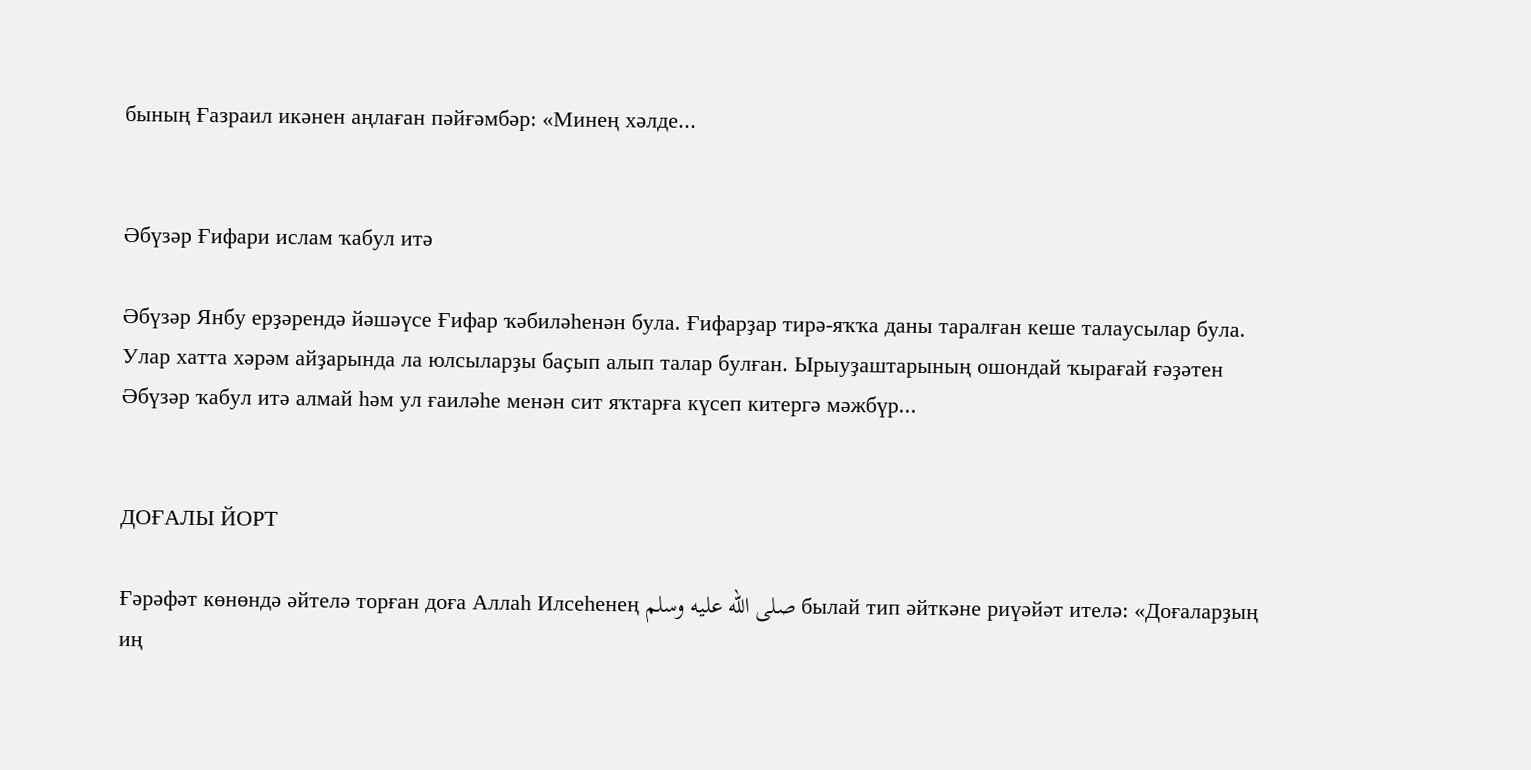бының Ғазраил икәнен аңлаған пәйғәмбәр: «Минең хәлде...


Әбүзәр Ғифари ислам ҡабул итә

Әбүзәр Янбу ерҙәрендә йәшәүсе Ғифар ҡәбиләһенән була. Ғифарҙар тирә-яҡҡа даны таралған кеше талаусылар була. Улар хатта хәрәм айҙарында ла юлсыларҙы баҫып алып талар булған. Ырыуҙаштарының ошондай ҡырағай ғәҙәтен Әбүзәр ҡабул итә алмай һәм ул ғаиләһе менән сит яҡтарға күсеп китергә мәжбүр...


ДОҒАЛЫ ЙОРТ

Ғәрәфәт көнөндә әйтелә торған доға Аллаһ Илсеһенең صلى الله عليه وسلم былай тип әйткәне риүәйәт ителә: «Доғаларҙың иң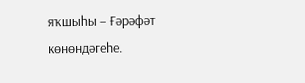яҡшыһы – Ғәрәфәт көнөндәгеһе.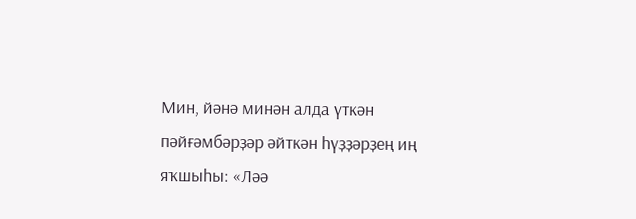Мин, йәнә минән алда үткән пәйғәмбәрҙәр әйткән һүҙҙәрҙең иң яҡшыһы: «Ләә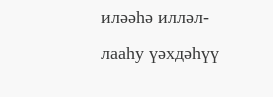иләәһә илләл-лааһу үәхдәһүү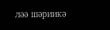ләә шәриикә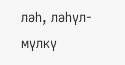ләһ, ләһүл-мүлкү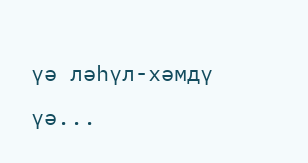үә ләһүл-хәмдү үә...